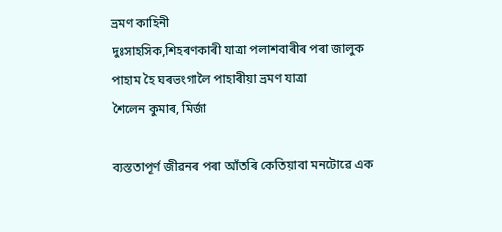ভ্ৰমণ কাহিনী
দুঃসাহসিক,শিহৰণকাৰী যাত্ৰা পলাশবাৰীৰ পৰা জালুক পাহাম হৈ ঘৰভংগালৈ পাহাৰীয়া ভ্ৰমণ যাত্ৰা
শৈলেন কুমাৰ, মিৰ্জা

ব্যস্ততাপূৰ্ণ জীৱনৰ পৰা আঁতৰি কেতিয়াবা মনটোৱে এক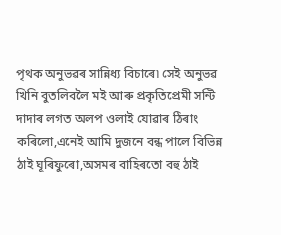পৃথক অনুভৱৰ সান্নিধ্য বিচাৰে৷ সেই অনুভৱ খিনি বুতলিবলৈ মই আৰু প্ৰকৃতিপ্ৰেমী সন্টি দাদাৰ লগত অলপ ওলাই যোৱাৰ ঠিৰাং কৰিলো,এনেই আমি দুজনে বন্ধ পালে বিভিন্ন ঠাই ঘূৰিফুৰো,অসমৰ বাহিৰতো বহু ঠাই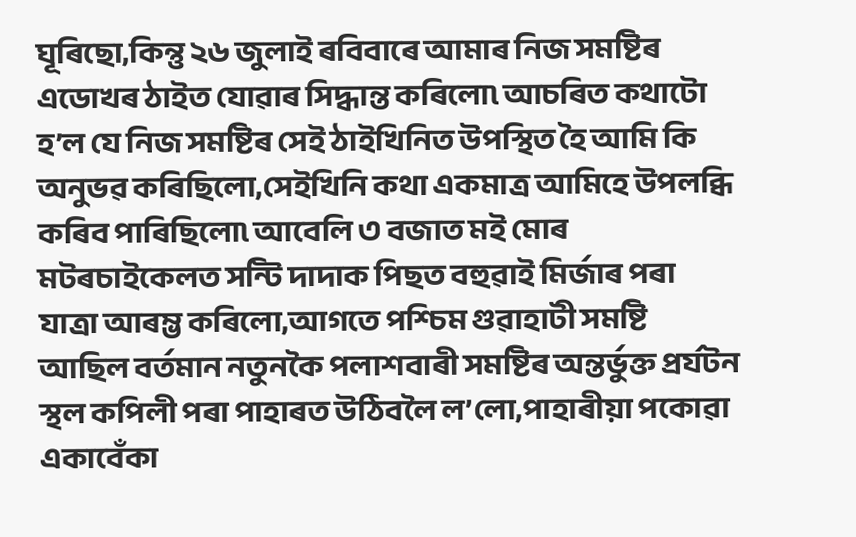ঘূৰিছো,কিন্তু ২৬ জুলাই ৰবিবাৰে আমাৰ নিজ সমষ্টিৰ এডোখৰ ঠাইত যোৱাৰ সিদ্ধান্ত কৰিলো৷ আচৰিত কথাটো হ’ল যে নিজ সমষ্টিৰ সেই ঠাইখিনিত উপস্থিত হৈ আমি কি অনুভৱ কৰিছিলো,সেইখিনি কথা একমাত্ৰ আমিহে উপলব্ধি কৰিব পাৰিছিলো৷ আবেলি ৩ বজাত মই মোৰ মটৰচাইকেলত সন্টি দাদাক পিছত বহুৱাই মিৰ্জাৰ পৰা যাত্ৰা আৰম্ভ কৰিলো,আগতে পশ্চিম গুৱাহাটী সমষ্টি আছিল বৰ্তমান নতুনকৈ পলাশবাৰী সমষ্টিৰ অন্তৰ্ভুক্ত প্ৰৰ্যটন স্থল কপিলী পৰা পাহাৰত উঠিবলৈ ল’লো,পাহাৰীয়া পকোৱা একাবেঁকা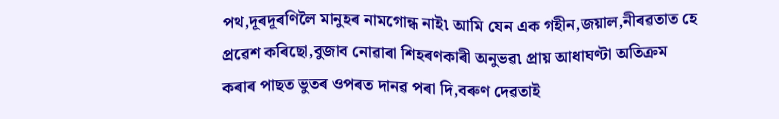পথ,দূৰদূৰণিলৈ মানুহৰ নামগোন্ধ নাই৷ আমি যেন এক গহীন,জয়াল,নীৰৱতাত হে প্ৰৱেশ কৰিছো,বুজাব নোৱাৰা শিহৰণকাৰী অনুভৱ৷ প্ৰায় আধাঘণ্টা অতিক্ৰম কৰাৰ পাছত ভুতৰ ওপৰত দানৱ পৰা দি,বৰুণ দেৱতাই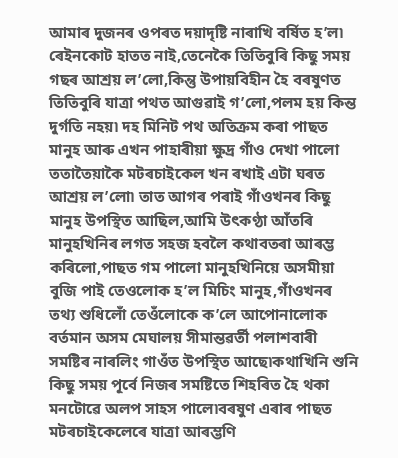আমাৰ দুজনৰ ওপৰত দয়াদৃষ্টি নাৰাখি বৰ্ষিত হ’ল৷ ৰেইনকোট হাতত নাই,তেনেকৈ তিতিবুৰি কিছু সময় গছৰ আশ্ৰয় ল’লো,কিন্তু উপায়বিহীন হৈ বৰষুণত তিতিবুৰি যাত্ৰা পথত আগুৱাই গ’লো,পলম হয় কিন্ত দুৰ্গতি নহয়৷ দহ মিনিট পথ অতিক্ৰম কৰা পাছত মানুহ আৰু এখন পাহাৰীয়া ক্ষুদ্ৰ গাঁও দেখা পালো ততাতৈয়াকৈ মটৰচাইকেল খন ৰখাই এটা ঘৰত আশ্ৰয় ল’লো৷ তাত আগৰ পৰাই গাঁওখনৰ কিছু মানুহ উপস্থিত আছিল,আমি উৎকণ্ঠা আঁতৰি মানুহখিনিৰ লগত সহজ হবলৈ কথাবতৰা আৰম্ভ কৰিলো,পাছত গম পালো মানুহখিনিয়ে অসমীয়া বুজি পাই তেওলোক হ’ল মিচিং মানুহ,গাঁওখনৰ তথ্য শুধিলোঁ তেওঁলোকে ক’লে আপোনালোক বৰ্তমান অসম মেঘালয় সীমান্তৱৰ্তী পলাশবাৰী সমষ্টিৰ নাৰলিং গাওঁত উপস্থিত আছে৷কথাখিনি শুনি কিছু সময় পূৰ্বে নিজৰ সমষ্টিতে শিহৰিত হৈ থকা মনটোৱে অলপ সাহস পালে৷বৰষুণ এৰাৰ পাছত মটৰচাইকেলেৰে যাত্ৰা আৰম্ভণি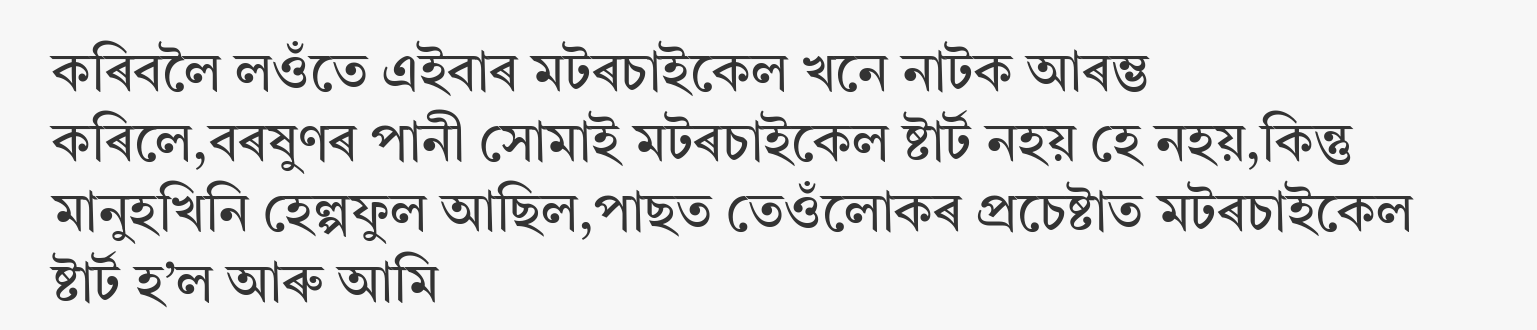কৰিবলৈ লওঁতে এইবাৰ মটৰচাইকেল খনে নাটক আৰম্ভ কৰিলে,বৰষুণৰ পানী সোমাই মটৰচাইকেল ষ্টাৰ্ট নহয় হে নহয়,কিন্তু মানুহখিনি হেল্পফুল আছিল,পাছত তেওঁলোকৰ প্ৰচেষ্টাত মটৰচাইকেল ষ্টাৰ্ট হ’ল আৰু আমি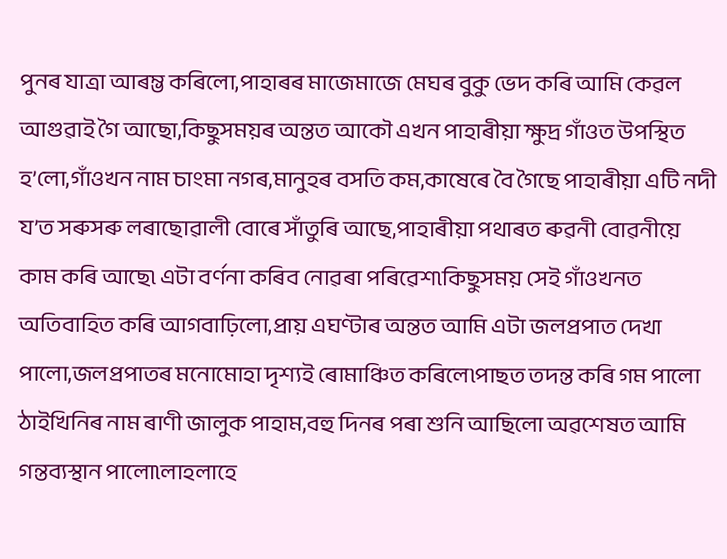পুনৰ যাত্ৰা আৰম্ভ কৰিলো,পাহাৰৰ মাজেমাজে মেঘৰ বুকু ভেদ কৰি আমি কেৱল আগুৱাই গৈ আছো,কিছুসময়ৰ অন্তত আকৌ এখন পাহাৰীয়া ক্ষুদ্ৰ গাঁওত উপস্থিত হ’লো,গাঁওখন নাম চাংমা নগৰ,মানুহৰ বসতি কম,কাষেৰে বৈ গৈছে পাহাৰীয়া এটি নদী য’ত সৰুসৰু লৰাছোৱালী বোৰে সাঁতুৰি আছে,পাহাৰীয়া পথাৰত ৰুৱনী বোৱনীয়ে কাম কৰি আছে৷ এটা বৰ্ণনা কৰিব নোৱৰা পৰিৱেশ৷কিছুসময় সেই গাঁওখনত অতিবাহিত কৰি আগবাঢ়িলো,প্ৰায় এঘণ্টাৰ অন্তত আমি এটা জলপ্ৰপাত দেখা পালো,জলপ্ৰপাতৰ মনোমোহা দৃশ্যই ৰোমাঞ্চিত কৰিলে৷পাছত তদন্ত কৰি গম পালো ঠাইখিনিৰ নাম ৰাণী জালুক পাহাম,বহু দিনৰ পৰা শুনি আছিলো অৱশেষত আমি গন্তব্যস্থান পালো৷লাহলাহে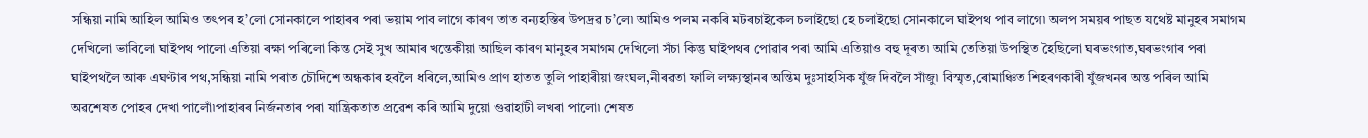সন্ধিয়া নামি আহিল আমিও তৎপৰ হ’লো সোনকালে পাহাৰৰ পৰা ভয়াম পাব লাগে কাৰণ তাত বন্যহস্তিৰ উপদ্ৰৱ চ’লে৷ আমিও পলম নকৰি মটৰচাইকেল চলাইছো হে চলাইছো সোনকালে ঘাইপথ পাব লাগে৷ অলপ সময়ৰ পাছত যথেষ্ট মানুহৰ সমাগম দেখিলো ভাবিলো ঘাইপথ পালো এতিয়া ৰক্ষা পৰিলো কিন্ত সেই সুখ আমাৰ খন্তেকীয়া আছিল কাৰণ মানুহৰ সমাগম দেখিলো সঁচা কিন্তু ঘাইপথৰ পোৱাৰ পৰা আমি এতিয়াও বহু দূৰত৷ আমি তেতিয়া উপস্থিত হৈছিলো ঘৰভংগাত,ঘৰভংগাৰ পৰা ঘাইপথলৈ আৰু এঘণ্টাৰ পথ,সন্ধিয়া নামি পৰাত চৌদিশে অন্ধকাৰ হবলৈ ধৰিলে,আমিও প্ৰাণ হাতত তুলি পাহাৰীয়া জংঘল,নীৰৱতা ফালি লক্ষ্যস্থানৰ অন্তিম দুঃসাহসিক যুঁজ দিবলৈ সাঁজু৷ বিস্মৃত,ৰোমাঞ্চিত শিহৰণকাৰী যুঁজখনৰ অন্ত পৰিল আমি অৱশেষত পোহৰ দেখা পালোঁ৷পাহাৰৰ নিৰ্জনতাৰ পৰা যান্ত্ৰিকতাত প্ৰৱেশ কৰি আমি দুয়ো গুৱাহাটী লখৰা পালো৷ শেষত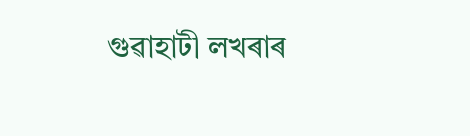গুৱাহাটী লখৰাৰ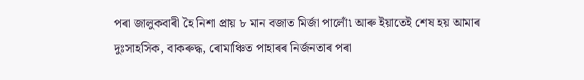পৰা জালুকবাৰী হৈ নিশা প্ৰায় ৮ মান বজাত মিৰ্জা পালোঁ৷ আৰু ইয়াতেই শেষ হয় আমাৰ দুঃসাহসিক, বাকৰুদ্ধ, ৰোমাঞ্চিত পাহাৰৰ নিৰ্জনতাৰ পৰা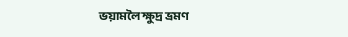ভয়ামলৈ ক্ষুদ্ৰ ভ্ৰমণ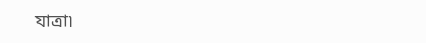যাত্ৰা৷